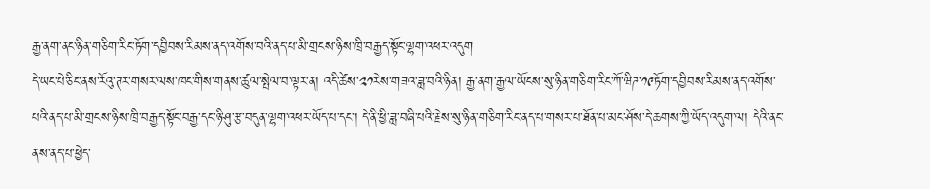རྒྱ་ནག་ནང་ཉིན་གཅིག་རིང་ཏོག་དབྱིབས་རིམས་ནད་འགོས་བའི་ནད་པ་མི་གྲངས་ཉིས་ཁྲི་བརྒྱད་སྟོང་ལྷག་འཕར་འདུག
དེ་ཡང་པེ་ཅིང་ནས་རོའུ་ཊར་གསར་ལས་ཁང་གིས་གནས་ཚུལ་སྤེལ་བ་ལྟར་ན། འདི་ཚེས་༢༡རེས་གཟའ་ཟླ་བའི་ཉིན། རྒྱ་ནག་རྒྱལ་ཡོངས་སུ་ཉིན་གཅིག་རིང་ཀོ་ཝིཌ་༡༩ཏོག་དབྱིབས་རིམས་ནད་འགོས་པའི་ནད་པ་མི་གྲངས་ཉིས་ཁྲི་བརྒྱད་སྟོང་བརྒྱ་དང་ཉི་ཤུ་རྩ་བདུན་ལྷག་འཕར་ཡོད་པ་དང་། དེ་ནི་ཕྱི་ཟླ་བཞི་པའི་རྗེས་སུ་ཉིན་གཅིག་རིང་ནད་པ་གསར་པ་ཐོན་པ་མང་ཤོས་དེ་ཆགས་ཀྱི་ཡོད་འདུག་ལ། དེའི་ནང་ནས་ནད་པ་ཕྱེད་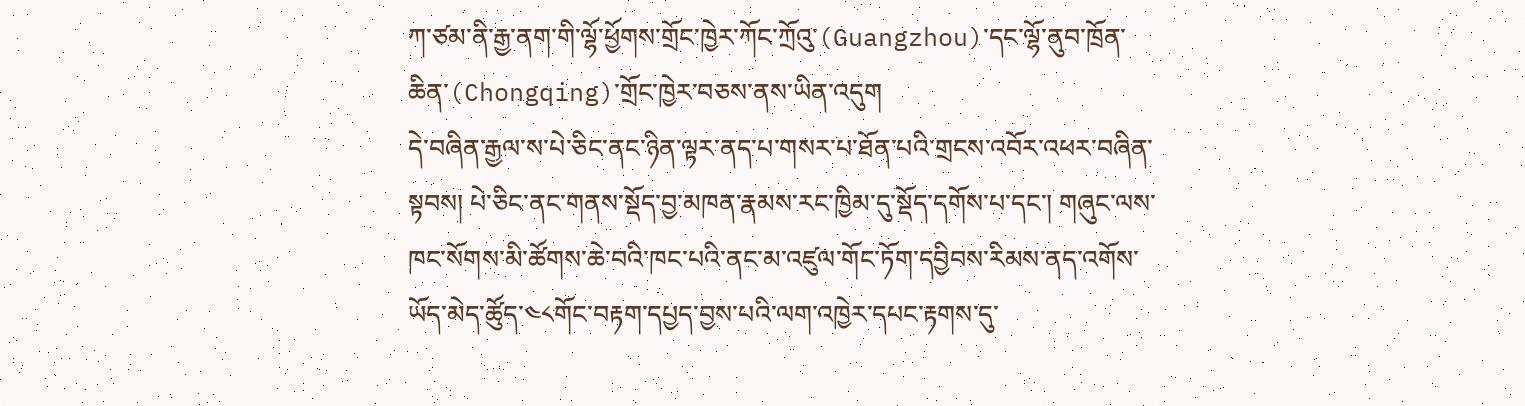ཀ་ཙམ་ནི་རྒྱ་ནག་གི་ལྷོ་ཕྱོགས་གྲོང་ཁྱེར་ཀོང་ཀྲོའུ་(Guangzhou)་དང་ལྷོ་ནུབ་ཁྲོན་ཆིན་(Chongqing)་གྲོང་ཁྱེར་བཅས་ནས་ཡིན་འདུག
དེ་བཞིན་རྒྱལ་ས་པེ་ཅིང་ནང་ཉིན་ལྟར་ནད་པ་གསར་པ་ཐོན་པའི་གྲངས་འབོར་འཕར་བཞིན་སྟབས། པེ་ཅིང་ནང་གནས་སྡོད་བྱ་མཁན་རྣམས་རང་ཁྱིམ་དུ་སྡོད་དགོས་པ་དང་། གཞུང་ལས་ཁང་སོགས་མི་ཚོགས་ཆེ་བའི་ཁང་པའི་ནང་མ་འཛུལ་གོང་ཏོག་དབྱིབས་རིམས་ནད་འགོས་ཡོད་མེད་ཚོུད་༤༨གོང་བརྟག་དཔྱད་བྱས་པའི་ལག་འཁྱེར་དཔང་རྟགས་དུ་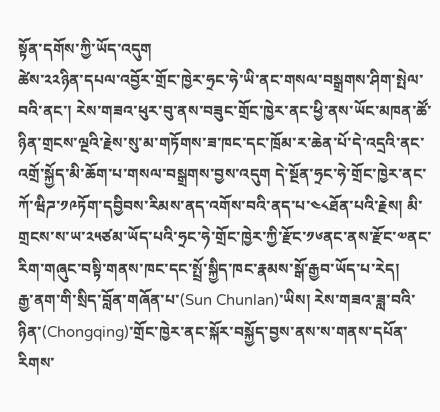སྟོན་དགོས་ཀྱི་ཡོད་འདུག
ཚེས་༢༢ཉིན་དཔལ་འབྱོར་གྲོང་ཁྱེར་ཧྲང་ཧེ་ཡི་ནང་གསལ་བསྒྲགས་ཤིག་སྤེལ་བའི་ནང་། རེས་གཟའ་ཕུར་བུ་ནས་བཟུང་གྲོང་ཁྱེར་ནང་ཕྱི་ནས་ཡོང་མཁན་ཚོ་ཉིན་གྲངས་ལྔའི་རྗེས་སུ་མ་གཏོགས་ཟ་ཁང་དང་ཁྲོམ་ར་ཆེན་པོ་དེ་འདྲའི་ནང་འགྲོ་སྐྱོད་མི་ཆོག་པ་གསལ་བསྒྲགས་བྱས་འདུག དེ་སྔོན་ཧྲང་ཧེ་གྲོང་ཁྱེར་ནང་ཀོ་ཝིཌ་༡༩ཏོག་དབྱིབས་རིམས་ནད་འགོས་བའི་ནད་པ་༤༨ཐོན་པའི་རྗེས། མི་གྲངས་ས་ཡ་༢༥ཙམ་ཡོད་པའི་ཧྲང་ཧེ་གྲོང་ཁྱེར་ཀྱི་རྫོང་༡༦ནང་ནས་རྫོང་༧ནང་རིག་གཞུང་བསྟི་གནས་ཁང་དང་སྤྲོ་སྐྱིད་ཁང་རྣམས་སྒོ་རྒྱབ་ཡོད་པ་རེད།
རྒྱ་ནག་གི་སྲིད་བློན་གཞོན་པ་(Sun Chunlan)་ཡིས། རེས་གཟའ་ཟླ་བའི་ཉིན་(Chongqing)་གྲོང་ཁྱེར་ནང་སྐོར་བསྐྱོད་བྱས་ནས་ས་གནས་དཔོན་རིགས་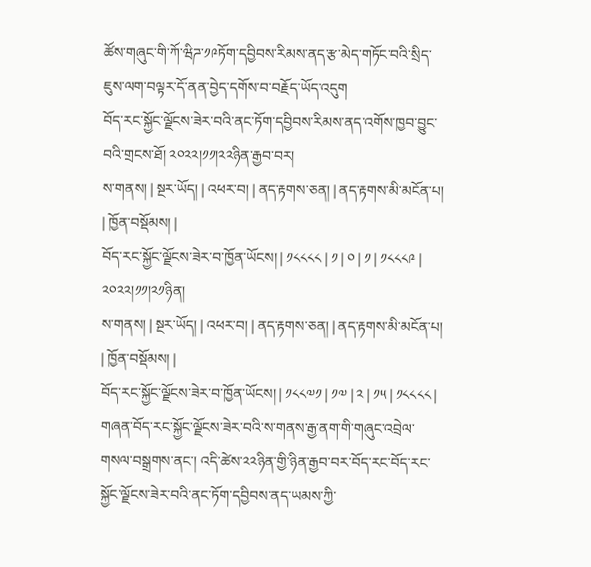ཚོས་གཞུང་གི་ཀོ་ཝིཌ་༡༩ཏོག་དབྱིབས་རིམས་ནད་རྩ་མེད་གཏོང་བའི་སྲིད་ཇུས་ལག་བལྟར་དོ་ནན་བྱེད་དགོས་བ་བརྗོད་ཡོད་འདུག
བོད་རང་སྐྱོང་ལྗོངས་ཟེར་བའི་ནང་ཏོག་དབྱིབས་རིམས་ནད་འགོས་ཁྱབ་བྱུང་བའི་གྲངས་ཐོ། ༢༠༢༢།༡༡།༢༢ཉིན་རྒྱབ་བར།
ས་གནས། | སྔར་ཡོད། | འཕར་བ། | ནད་རྟགས་ཅན། | ནད་རྟགས་མི་མངོན་པ། | ཁྱོན་བསྡོམས། |
བོད་རང་སྐྱོང་ལྗོངས་ཟེར་བ་ཁྱོན་ཡོངས། | ༡༨༨༨༨ | ༡ | ༠ | ༡ | ༡༨༨༨༩ |
༢༠༢༢།༡༡།༢༡ཉིན།
ས་གནས། | སྔར་ཡོད། | འཕར་བ། | ནད་རྟགས་ཅན། | ནད་རྟགས་མི་མངོན་པ། | ཁྱོན་བསྡོམས། |
བོད་རང་སྐྱོང་ལྗོངས་ཟེར་བ་ཁྱོན་ཡོངས། | ༡༨༨༧༡ | ༡༧ | ༢ | ༡༥ | ༡༨༨༨༨ |
གཞན་བོད་རང་སྐྱོང་ལྗོངས་ཟེར་བའི་ས་གནས་རྒྱ་ནག་གི་གཞུང་འབྲེལ་གསལ་བསྒྲགས་ནང་། འདི་ཚེས་༢༢ཉིན་གྱི་ཉིན་རྒྱབ་བར་བོད་རང་བོད་རང་སྐྱོང་ལྗོངས་ཟེར་བའི་ནང་ཏོག་དབྱིབས་ནད་ཡམས་ཀྱི་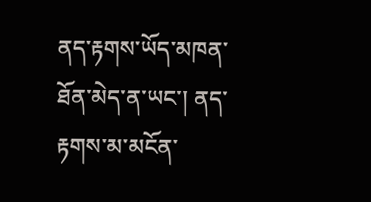ནད་རྟགས་ཡོད་མཁན་ཐོན་མེད་ན་ཡང་། ནད་རྟགས་མ་མངོན་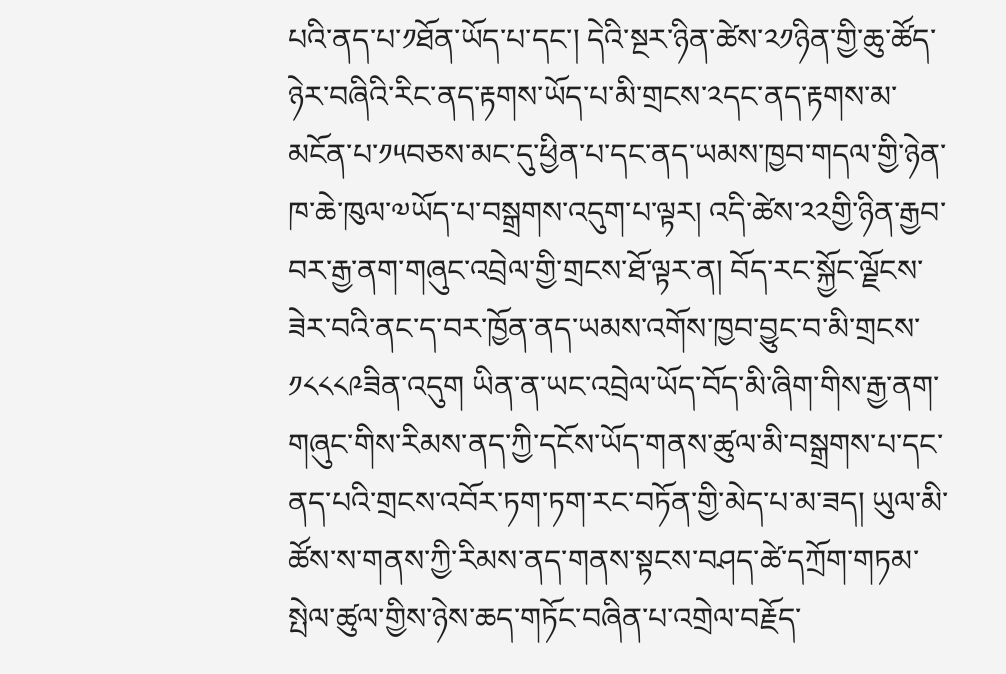པའི་ནད་པ་༡ཐོན་ཡོད་པ་དང་། དེའི་སྔར་ཉིན་ཚེས་༢༡ཉིན་གྱི་ཆུ་ཚོད་ཉེར་བཞིའི་རིང་ནད་རྟགས་ཡོད་པ་མི་གྲངས་༢དང་ནད་རྟགས་མ་མངོན་པ་༡༥བཅས་མང་དུ་ཕྱིན་པ་དང་ནད་ཡམས་ཁྱབ་གདལ་གྱི་ཉེན་ཁ་ཆེ་ཁུལ་༧ཡོད་པ་བསྒྲགས་འདུག་པ་ལྟར། འདི་ཚེས་༢༢གྱི་ཉིན་རྒྱབ་བར་རྒྱ་ནག་གཞུང་འབྲེལ་གྱི་གྲངས་ཐོ་ལྟར་ན། བོད་རང་སྐྱོང་ལྗོངས་ཟེར་བའི་ནང་ད་བར་ཁྱོན་ནད་ཡམས་འགོས་ཁྱབ་བྱུང་བ་མི་གྲངས་༡༨༨༨༩ཟིན་འདུག ཡིན་ན་ཡང་འབྲེལ་ཡོད་བོད་མི་ཞིག་གིས་རྒྱ་ནག་གཞུང་གིས་རིམས་ནད་ཀྱི་དངོས་ཡོད་གནས་ཚུལ་མི་བསྒྲགས་པ་དང་ནད་པའི་གྲངས་འབོར་ཏག་ཏག་རང་བཏོན་གྱི་མེད་པ་མ་ཟད། ཡུལ་མི་ཚོས་ས་གནས་ཀྱི་རིམས་ནད་གནས་སྟངས་བཤད་ཚེ་དཀྲོག་གཏམ་སྤེལ་ཚུལ་གྱིས་ཉེས་ཆད་གཏོང་བཞིན་པ་འགྲེལ་བརྗོད་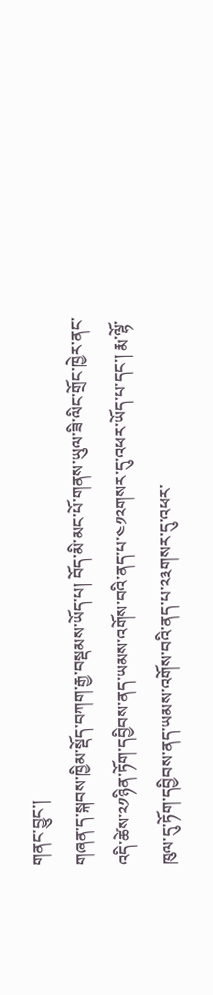གནང་བྱུང་།
གཞན་ད་སྐབས་ཁྱིམ་སྡོད་བཀག་རྒྱ་བསྡམས་ཡོད་པ། བོད་མི་མང་པོ་གནས་ཡུལ་ཟི་ལིང་གྲོང་ཁྱེར་ནང་འདི་ཚེས་༢༡ཉིན་ཏོག་དབྱིབས་ནད་ཡམས་འགོས་བའི་ནད་པ་༤༡༢གསར་དུ་འཕར་ཡོད་པ་དང་། རྨ་ལྷོ་ཁུལ་དུ་ཏོག་དབྱིབས་ནད་ཡམས་འགོས་བའི་ནད་པ་༢༣གསར་དུ་འཕར་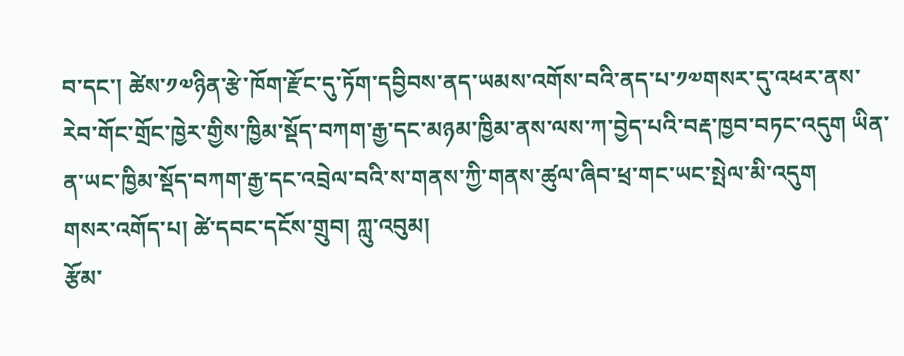བ་དང་། ཚེས་༡༧ཉིན་རྩེ་ཁོག་རྫོང་དུ་ཏོག་དབྱིབས་ནད་ཡམས་འགོས་བའི་ནད་པ་༡༧གསར་དུ་འཕར་ནས་རེབ་གོང་གྲོང་ཁྱེར་གྱིས་ཁྱིམ་སྡོད་བཀག་རྒྱ་དང་མཉམ་ཁྱིམ་ནས་ལས་ཀ་བྱེད་པའི་བརྡ་ཁྱབ་བཏང་འདུག ཡིན་ན་ཡང་ཁྱིམ་སྡོད་བཀག་རྒྱ་དང་འབྲེལ་བའི་ས་གནས་ཀྱི་གནས་ཚུལ་ཞིབ་ཕྲ་གང་ཡང་སྤེལ་མི་འདུག
གསར་འགོད་པ། ཚེ་དབང་དངོས་གྲུབ། ཀླུ་འབུམ།
རྩོམ་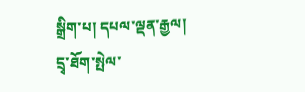སྒྲིག་པ། དཔལ་ལྡན་རྒྱལ།
དྲྭ་ཐོག་སྤེལ་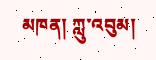མཁན། ཀླུ་འབུམ།